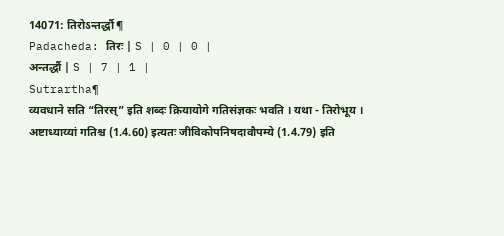14071: तिरोऽन्तर्द्धौ¶
Padacheda: तिरः | S | 0 | 0 |
अन्तर्द्धौ | S | 7 | 1 |
Sutrartha¶
व्यवधाने सति “तिरस्” इति शब्दः क्रियायोगे गतिसंज्ञकः भवति । यथा - तिरोभूय ।
अष्टाध्याय्यां गतिश्च (1.4.60) इत्यतः जीविकोपनिषदावौपम्ये (1.4.79) इति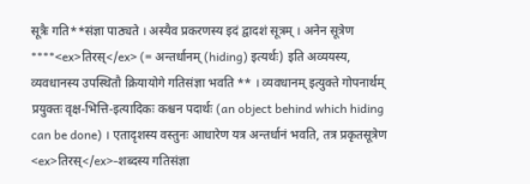सूत्रैः गति**संज्ञा पाठ्यते । अस्यैव प्रकरणस्य इदं द्वादशं सूत्रम् । अनेन सूत्रेण ****<ex>तिरस्</ex> (= अन्तर्धानम् (hiding) इत्यर्थः) इति अव्ययस्य, व्यवधानस्य उपस्थितौ क्रियायोगे गतिसंज्ञा भवति ** । व्यवधानम् इत्युक्ते गोपनार्थम् प्रयुक्तः वृक्ष-भित्ति-इत्यादिकः कश्चन पदार्थः (an object behind which hiding can be done) । एतादृशस्य वस्तुनः आधारेण यत्र अन्तर्धानं भवति, तत्र प्रकृतसूत्रेण <ex>तिरस्</ex>-शब्दस्य गतिसंज्ञा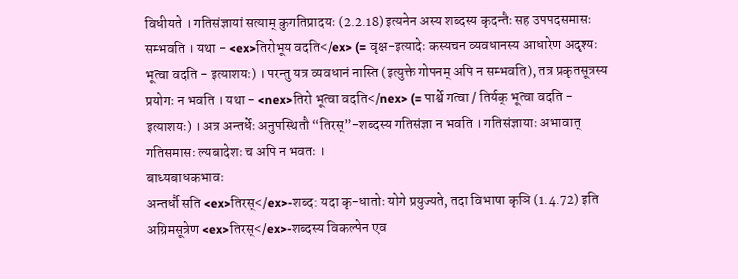विधीयते । गतिसंज्ञायां सत्याम् कुगतिप्रादयः (2.2.18) इत्यनेन अस्य शब्दस्य कृदन्तैः सह उपपदसमासः सम्भवति । यथा - <ex>तिरोभूय वदति</ex> (= वृक्ष-इत्यादेः कस्यचन व्यवधानस्य आधारेण अदृश्यः भूत्वा वदति - इत्याशयः) । परन्तु यत्र व्यवधानं नास्ति (इत्युक्ते गोपनम् अपि न सम्भवति), तत्र प्रकृतसूत्रस्य प्रयोगः न भवति । यथा - <nex>तिरो भूत्वा वदति</nex> (= पार्श्वे गत्वा / तिर्यक् भूत्वा वदति - इत्याशयः) । अत्र अन्तर्धेः अनुपस्थितौ “तिरस्”-शब्दस्य गतिसंज्ञा न भवति । गतिसंज्ञायाः अभावात् गतिसमासः ल्यबादेशः च अपि न भवतः ।
बाध्यबाधकभावः
अन्तर्धौ सति <ex>तिरस्</ex>-शब्द: यदा कृ-धातोः योगे प्रयुज्यते, तदा विभाषा कृञि (1.4.72) इति अग्रिमसूत्रेण <ex>तिरस्</ex>-शब्दस्य विकल्पेन एव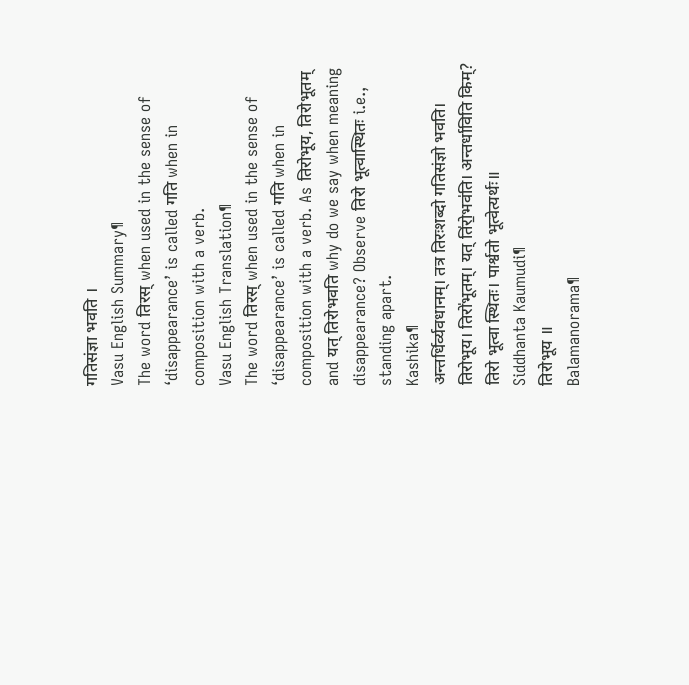गतिसंज्ञा भवति ।
Vasu English Summary¶
The word तिरस् when used in the sense of ‘disappearance’ is called गति when in composition with a verb.
Vasu English Translation¶
The word तिरस् when used in the sense of ‘disappearance’ is called गति when in composition with a verb. As तिरोभूय, तिरोभूतम् and यत् तिरोभवति why do we say when meaning disappearance? Observe तिरो भूत्वास्थितः i.e., standing apart.
Kashika¶
अन्तर्धिर्व्यवधानम्। तत्र तिरःशब्दो गतिसंज्ञो भवति। तिरोभूय। तिरो॑भूतम्। यत् ति॑रो॒भव॑ति। अन्तर्धाविति किम्? तिरो भूत्वा स्थितः। पार्श्वतो भूत्वेत्यर्थः॥
Siddhanta Kaumudi¶
तिरोभूय ॥
Balamanorama¶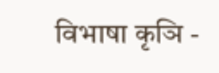विभाषा कृञि -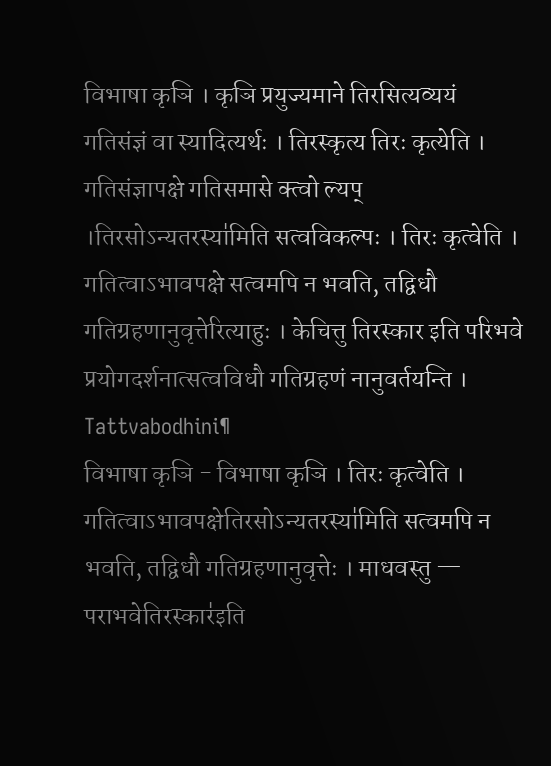विभाषा कृञि । कृञि प्रयुज्यमाने तिरसित्यव्ययं गतिसंज्ञं वा स्यादित्यर्थः । तिरस्कृत्य तिरः कृत्येति । गतिसंज्ञापक्षे गतिसमासे क्त्वो ल्यप् ।तिरसोऽन्यतरस्या॑मिति सत्वविकल्पः । तिरः कृत्वेति । गतित्वाऽभावपक्षे सत्वमपि न भवति, तद्विधौ गतिग्रहणानुवृत्तेरित्याहुः । केचित्तु तिरस्कार इति परिभवे प्रयोगदर्शनात्सत्वविधौ गतिग्रहणं नानुवर्तयन्ति ।
Tattvabodhini¶
विभाषा कृञि - विभाषा कृञि । तिरः कृत्वेति । गतित्वाऽभावपक्षेतिरसोऽन्यतरस्या॑मिति सत्वमपि न भवति, तद्विधौ गतिग्रहणानुवृत्तेः । माधवस्तु — पराभवेतिरस्कार॑इति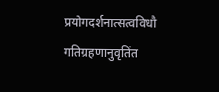प्रयोगदर्शनात्सत्वविधौ गतिग्रहणानुवृतिंत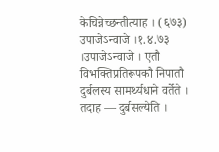केचिन्नेच्छन्तीत्याह । (६७३) उपाजेऽन्वाजे ।१.४.७३ ।उपाजेऽन्वाजे । एतौ विभक्तिप्रतिरूपकौ निपातौ दुर्बलस्य सामर्थ्यधाने वर्तेते । तदाह — दुर्बसल्येति ।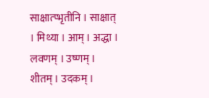साक्षात्प्भृतीनि । साक्षात् । मिथ्या । आम् । अद्धा । लवणम् । उष्णम् । शीतम् । उदकम् ।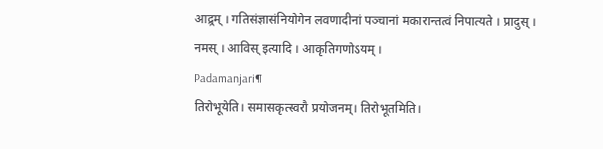आद्र्रम् । गतिसंज्ञासंनियोगेन लवणादीनां पञ्चानां मकारान्तत्वं निपात्यते । प्रादुस् । नमस् । आविस् इत्यादि । आकृतिगणोऽयम् ।
Padamanjari¶
तिरोभूयेति। समासकृत्स्वरौ प्रयोजनम्। तिरोभूतमिति।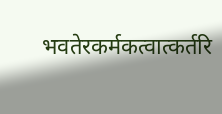भवतेरकर्मकत्वात्कर्तरि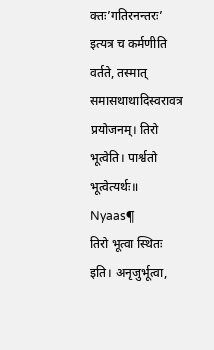क्तः’गतिरनन्तरः’ इत्यत्र च कर्मणीति वर्तते, तस्मात् समासथाथादिस्वरावत्र प्रयोजनम्। तिरो भूत्वेति। पार्श्वतो भूत्वेत्यर्थः॥
Nyaas¶
तिरो भूत्वा स्थितः इति। अनृजुर्भूत्वा,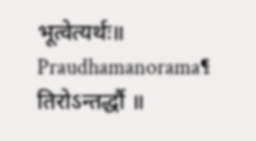भूत्वेत्यर्थः॥
Praudhamanorama¶
तिरोऽन्तर्द्धौ ॥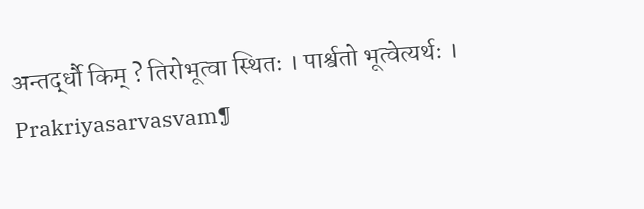अन्तर्द्धौ किम् ? तिरोभूत्वा स्थितः । पार्श्वतो भूत्वेत्यर्थः ।
Prakriyasarvasvam¶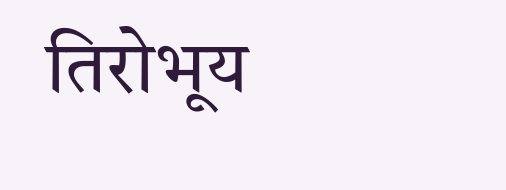तिरोभूय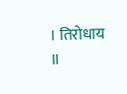। तिरोधाय ॥